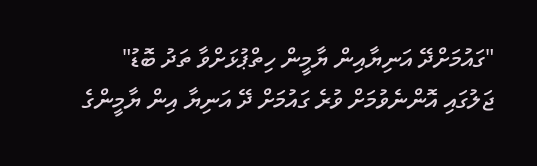"ގައުމަށްދޭ އަނިޔާއިން ޔާމީން ހިތްޕުޅަށްވާ ތަދު ބޮޑު"
ޖަލުގައި އޮންނެވުމަށް ވުރެ ގައުމަށް ދޭ އަނިޔާ އިން ޔާމީންގެ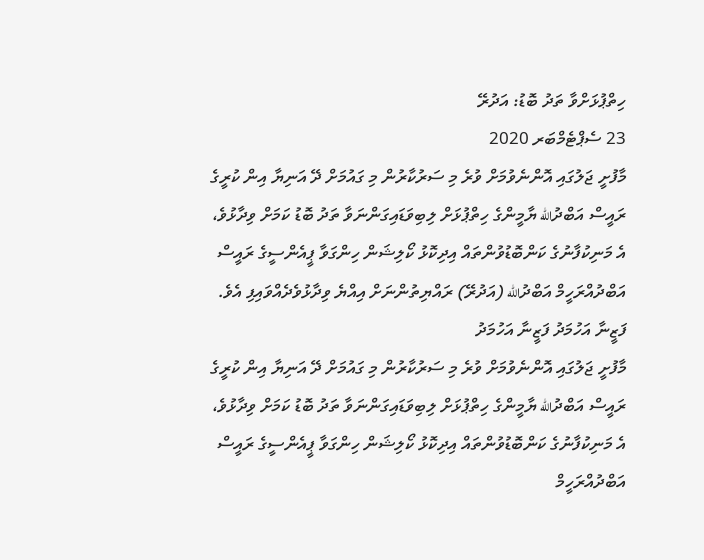ހިތްޕުޅަށްވާ ތަދު ބޮޑު: އަދުރޭ
23 ސެޕްޓެމްބަރ 2020
މާފުށީ ޖަލުގައި އޮންނެވުމަށް ވުރެ މި ސަރުކާރުން މި ގައުމަށް ދޭ އަނިޔާ އިން ކުރީގެ ރައީސް އަބްދުالله ޔާމީންގެ ހިތްޕުޅަށް ލިބިވަޑައިގަންނަވާ ތަދު ބޮޑު ކަމަށް ވިދާޅުވެ، އެ މަނިކުފާނުގެ ކަންބޮޑުވުންތައް އިދިކޮޅު ކޯލިޝަން ހިންގަވާ ޕީއެންސީގެ ރައީސް އަބްދުއްރަހީމް އަބްދުالله (އަދުރޭ) ރައްޔިތުންނަށް އިއްޔެ ވިދާޅުވެދެއްވައިފި އެވެ.
ފަޒީނާ އަހުމަދު ފަޒީނާ އަހުމަދު
މާފުށީ ޖަލުގައި އޮންނެވުމަށް ވުރެ މި ސަރުކާރުން މި ގައުމަށް ދޭ އަނިޔާ އިން ކުރީގެ ރައީސް އަބްދުالله ޔާމީންގެ ހިތްޕުޅަށް ލިބިވަޑައިގަންނަވާ ތަދު ބޮޑު ކަމަށް ވިދާޅުވެ، އެ މަނިކުފާނުގެ ކަންބޮޑުވުންތައް އިދިކޮޅު ކޯލިޝަން ހިންގަވާ ޕީއެންސީގެ ރައީސް އަބްދުއްރަހީމް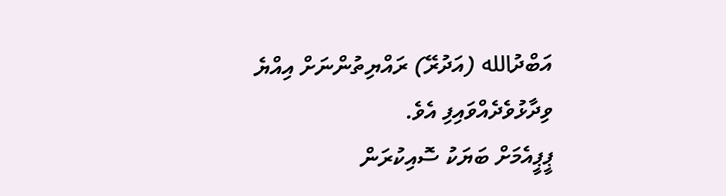އަބްދުالله (އަދުރޭ) ރައްޔިތުންނަށް އިއްޔެ ވިދާޅުވެދެއްވައިފި އެވެ.
ޕީޕީއެމަށް ބަޔަކު ސޮއިކުރަން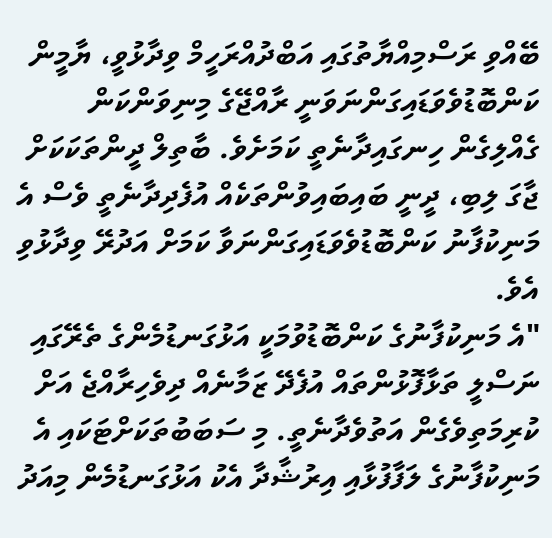ބޭއްވި ރަސްމިއްޔާތުގައި އަބްދުއްރަހީމް ވިދާޅުވީ، ޔާމީން ކަންބޮޑުވެވަޑައިގަންނަވަނީ ރާއްޖޭގެ މިނިވަންކަން ގެއްލިގެން ހިނގައިދާނެތީ ކަމަށެވެ. ބާތިލް ދީންތަކަކަށް ޖާގަ ލިބި، ދީނީ ބައިބައިވުންތަކެއް އުފެދިދާނެތީ ވެސް އެ މަނިކުފާނު ކަންބޮޑުވެވަޑައިގަންނަވާ ކަމަށް އަދުރޭ ވިދާޅުވި އެވެ.
"އެ މަނިކުފާނުގެ ކަންބޮޑުވުމަކީ އަޅުގަނޑުމެންގެ ތެރޭގައި ނަސްލީ ތަޅާފޮޅުންތައް އުފެދޭ ޒަމާނެއް ދިވެހިރާއްޖެ އަށް ކުރިމަތިވެގެން އަތުވެދާނެތީ. މި ސަބަބުތަކަށްޓަކައި އެ މަނިކުފާނުގެ ލަފާފުޅާއި އިރުޝާދާ އެކު އަޅުގަނޑުމެން މިއަދު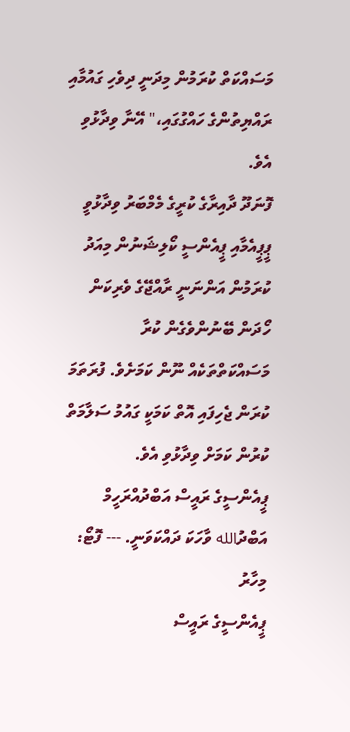މަސައްކަތް ކުރަމުން މިދަނީ ދިވެހި ގައުމާއި ރައްޔިތުންގެ ހައްގުގައި،" އޭނާ ވިދާޅުވި އެވެ.
ފޮނަދޫ ދާއިރާގެ ކުރީގެ މެމްބަރު ވިދާޅުވީ ޕީޕީއެމާއި ޕީއެންސީ ކޯލިޝަނުން މިއަދު ކުރަމުން އަންނަނީ ރާއްޖޭގެ ވެރިކަން ހޯދަން ބޭނުންވެގެން ކުރާ މަސައްކަތްތަކެއް ނޫން ކަމަށެވެ. ފުރަތަމަ ކުރަން ޖެހިފައި އޮތް ކަމަކީ ގައުމު ސަލާމަތް ކުރުން ކަމަށް ވިދާޅުވި އެވެ.
ޕީއެންސީގެ ރައީސް އަބްދުއްރަހީމް އަބްދުالله ވާހަކަ ދައްކަވަނީ. --- ފޮޓޯ: މިހާރު
ޕީއެންސީގެ ރައީސް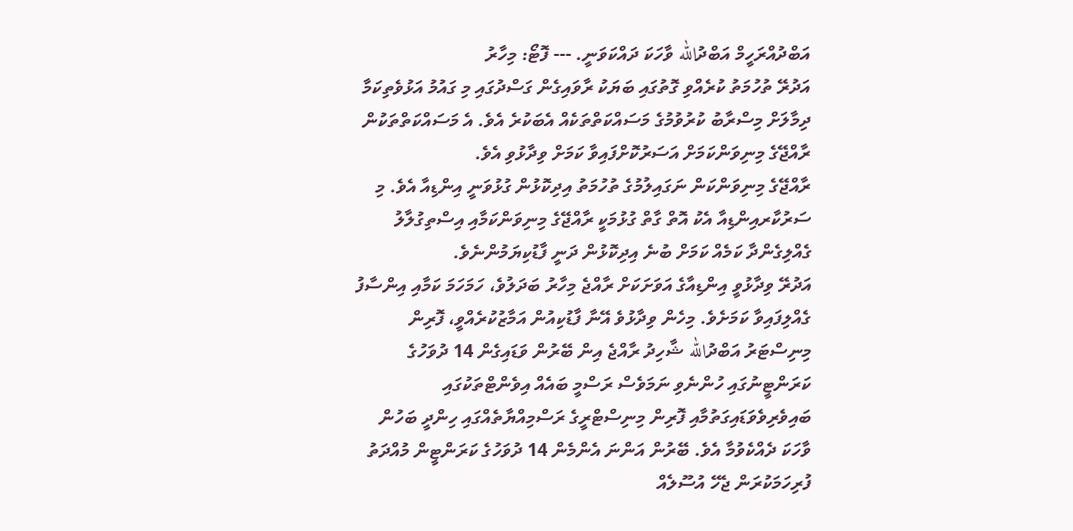އަބްދުއްރަހީމް އަބްދުالله ވާހަކަ ދައްކަވަނީ. --- ފޮޓޯ: މިހާރު
އަދުރޭ ތުހުމަތު ކުރެއްވި ގޮތުގައި ބަޔަކު ރާވައިގެން ގަސްދުގައި މި ގައުމު އަޅުވެތިކަމާ ދިމާލަށް މިސްރާބު ކުރުވުމުގެ މަސައްކަތްތަކެއް އެބަކުރެ އެވެ. އެ މަސައްކަތްތަކުން ރާއްޖޭގެ މިނިވަންކަމަށް އަސަރުކޮށްފައިވާ ކަމަށް ވިދާޅުވި އެވެ.
ރާއްޖޭގެ މިނިވަންކަން ނަގައިލުމުގެ ތުހުމަތު އިދިކޮޅުން ގުޅުވަނީ އިންޑިއާ އެވެ. މި ސަރުކާރއިންޑިއާ އެކު އޮތް ގާތް ގުޅުމަކީ ރާއްޖޭގެ މިނިވަންކަމާއި އިސްތިގުލާލު ގެއްލިގެންދާ ކަމެއް ކަމަށް ބުނެ އިދިކޮޅުން ދަނީ ފާޑުކިޔަމުންނެވެ.
އަދުރޭ ވިދާޅުވީ އިންޑިއާގެ އަވަށަކަށް ރާއްޖެ މިހާރު ބަދަލުވެ، ހަމަހަމަ ކަމާއި އިންސާފު ގެއްލިފައިވާ ކަމަށެވެ. މިހެން ވިދާޅުވެ އޭނާ ފާޑުކިއުން އަމާޒުކުރެއްވީ، ފޮރިން މިނިސްޓަރު އަބްދުالله ޝާހިދު ރާއްޖެ އިން ބޭރުން ވަޑައިގެން 14 ދުވަހުގެ ކަރަންޓީނުގައި ހުންނެވި ނަމަވެސް ރަސްމީ ބައެއް އިވެންޓްތަކުގައި ބައިވެރިވެވަޑައިގަތުމާއި ފޮރިން މިނިސްޓްރީގެ ރަސްމިއްޔާތެއްގައި ހިންދީ ބަހުން ވާހަކަ ދެއްކެވުމާ އެވެ. ބޭރުން އަންނަ އެންމެން 14 ދުވަހުގެ ކަރަންޓީން މުއްދަތު ފުރިހަމަކުރަން ޖެހޭ އުސޫލެއް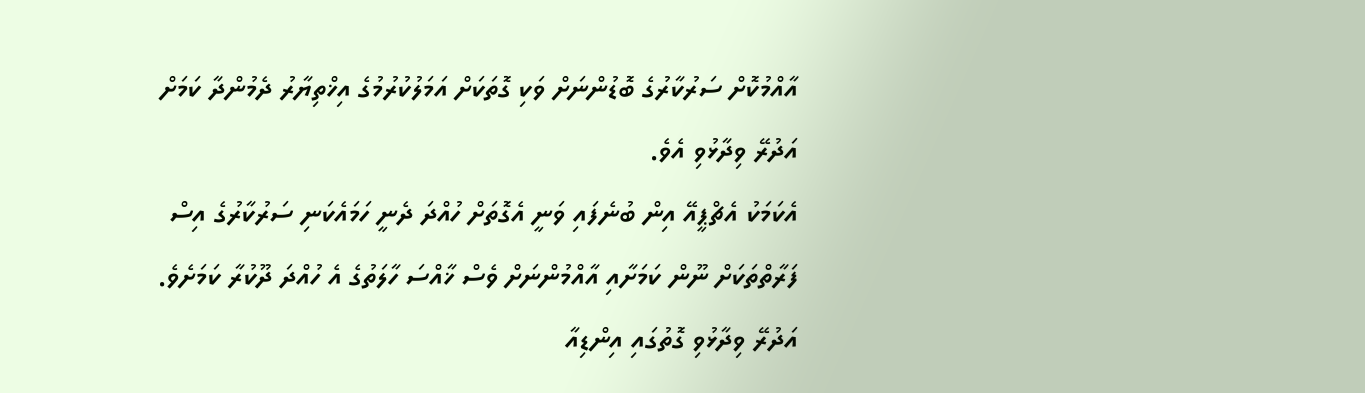އާއްމުކޮށް ސަރުކާރުގެ ބޮޑުންނަށް ވަކި ގޮތަކަށް އަމަލުކުރުމުގެ އިޚްތިޔާރު ދެމުންދާ ކަމަށް އަދުރޭ ވިދާޅުވި އެވެ.
އެކަމަކު އެޗްޕީއޭ އިން ބުނެފައި ވަނީ އެގޮތަށް ހުއްދަ ދެނީ ހަމައެކަނި ސަރުކާރުގެ އިސް ފަރާތްތަކަށް ނޫން ކަމަށާއި އާއްމުންނަށް ވެސް ޚާއްސަ ހާލަތުގެ އެ ހުއްދަ ދޫކުރާ ކަމަށެވެ.
އަދުރޭ ވިދާޅުވި ގޮތުގައި އިންޑިއާ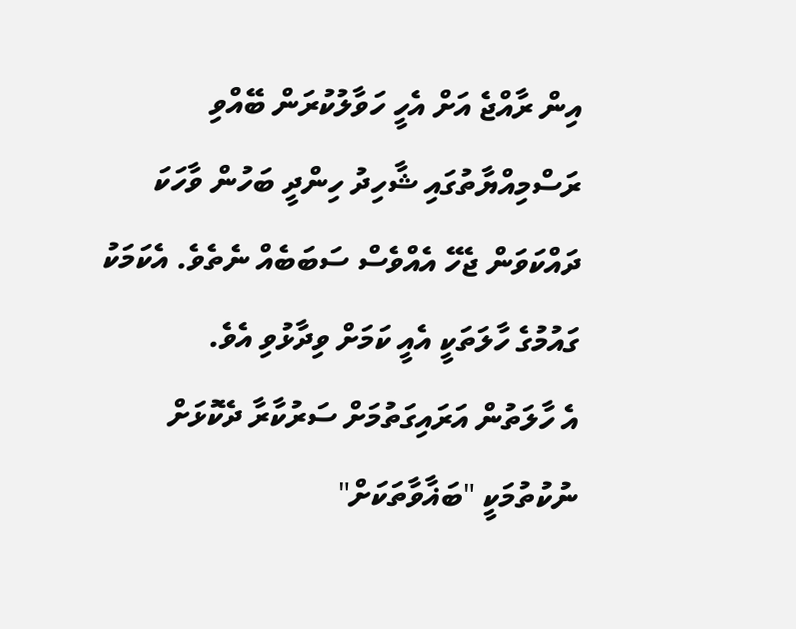އިން ރާއްޖެ އަށް އެހީ ހަވާލުކުރަން ބޭއްވި ރަސްމިއްޔާތުގައި ޝާހިދު ހިންދީ ބަހުން ވާހަކަ ދައްކަވަން ޖެހޭ އެއްވެސް ސަބަބެއް ނެތެވެ. އެކަމަކު ގައުމުގެ ހާލަތަކީ އެއީ ކަމަށް ވިދާޅުވި އެވެ.
އެ ހާލަތުން އަރައިގަތުމަށް ސަރުކާރާ ދެކޮޅަށް ނުކުތުމަކީ "ބަޣާވާތަކަށް"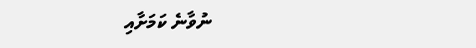ނުވާނެ ކަމަށާއި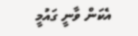އެކަން ވާނީ ގައުމީ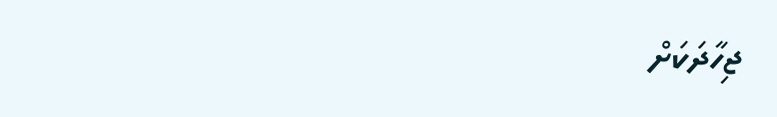ޖިހާދަކަށް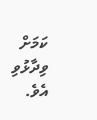ކަމަށް ވިދާޅުވި އެވެ.